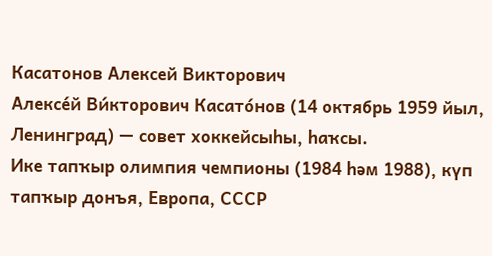Касатонов Алексей Викторович
Алексе́й Ви́кторович Касато́нов (14 октябрь 1959 йыл, Ленинград) — совет хоккейсыһы, һаҡсы.
Ике тапҡыр олимпия чемпионы (1984 һәм 1988), күп тапҡыр донъя, Европа, СССР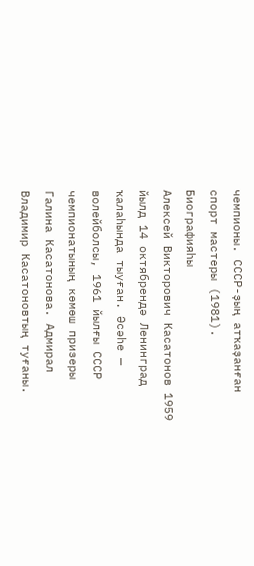чемпионы. СССР-ҙың атҡаҙанған спорт мастеры (1981).
Биографияһы
Алексей Викторович Касатонов 1959 йылд 14 октябрендә Ленинград ҡалаһында тыуған. Әсәһе — волейболсы, 1961 йылғы СССР чемпионатының көмөш призеры Галина Касатонова. Адмирал Владимир Касатоновтың туғаны.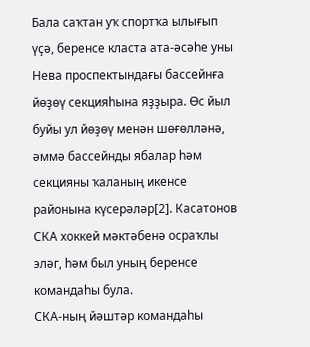Бала саҡтан уҡ спортҡа ылығып үҫә, беренсе класта ата-әсәһе уны Нева проспектындағы бассейнға йөҙөү секцияһына яҙҙыра. Өс йыл буйы ул йөҙөү менән шөғөлләнә, әммә бассейнды ябалар һәм секцияны ҡаланың икенсе районына күсерәләр[2]. Касатонов СКА хоккей мәктәбенә осраҡлы эләг, һәм был уның беренсе командаһы була.
СКА-ның йәштәр командаһы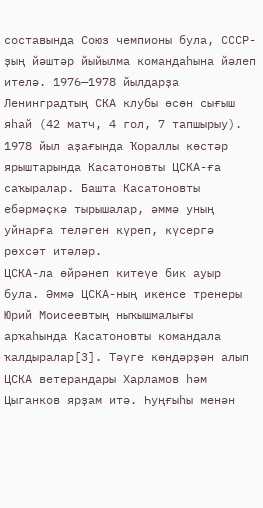составында Союз чемпионы була, СССР-ҙың йәштәр йыйылма командаһына йәлеп ителә. 1976—1978 йылдарҙа Ленинградтың СКА клубы өсөн сығыш яһай (42 матч, 4 гол, 7 тапшырыу). 1978 йыл аҙағында Ҡораллы көстәр ярыштарында Касатоновты ЦСКА-ға саҡыралар. Башта Касатоновты ебәрмәҫкә тырышалар, әммә уның уйнарға теләген күреп, күсергә рөхсәт итәләр.
ЦСКА-ла өйрәнеп китеүе бик ауыр була. Әммә ЦСКА-ның икенсе тренеры Юрий Моисеевтың ныҡышмалығы арҡаһында Касатоновты командала ҡалдыралар[3]. Тәүге көндәрҙән алып ЦСКА ветерандары Харламов һәм Цыганков ярҙам итә. Һуңғыһы менән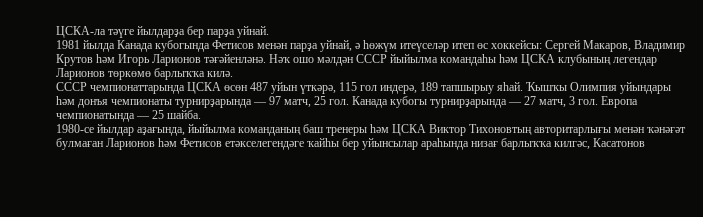ЦСКА-ла тәүге йылдарҙа бер парҙа уйнай.
1981 йылда Канада кубогында Фетисов менән парҙа уйнай, ә һөжүм итеүселәр итеп өс хоккейсы: Сергей Макаров, Владимир Крутов һәм Игорь Ларионов тәғәйенләнә. Нәҡ ошо мәлдән СССР йыйылма командаһы һәм ЦСКА клубының легендар Ларионов төркөмө барлыҡҡа килә.
СССР чемпионаттарында ЦСКА өсөн 487 уйын үткәрә, 115 гол индерә, 189 тапшырыу яһай. Ҡышҡы Олимпия уйындары һәм донъя чемпионаты турнирҙарында — 97 матч, 25 гол. Канада кубогы турнирҙарында — 27 матч, 3 гол. Европа чемпионатында — 25 шайба.
1980-се йылдар аҙағында, йыйылма команданың баш тренеры һәм ЦСКА Виктор Тихоновтың авторитарлығы менән ҡәнәғәт булмаған Ларионов һәм Фетисов етәкселегендәге ҡайһы бер уйынсылар араһында низағ барлыҡҡа килгәс, Касатонов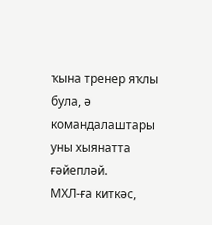ҡына тренер яҡлы була, ә командалаштары уны хыянатта ғәйепләй.
МХЛ-ға киткәс,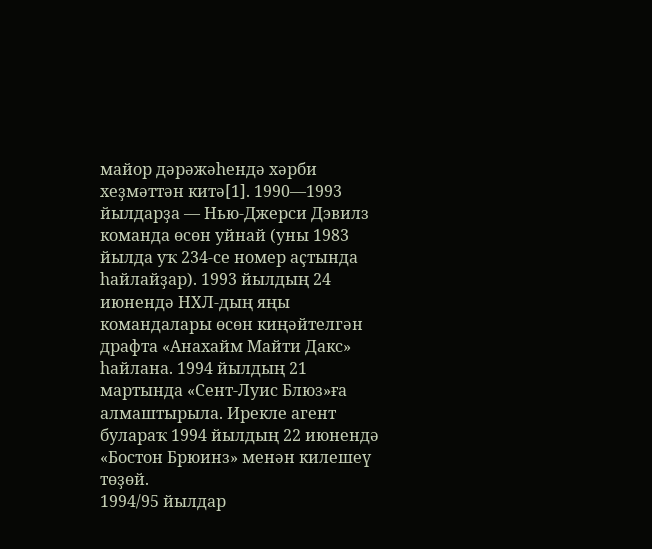майор дәрәжәһендә хәрби хеҙмәттән китә[1]. 1990—1993 йылдарҙа — Нью-Джерси Дэвилз команда өсөн уйнай (уны 1983 йылда уҡ 234-се номер аҫтында һайлайҙар). 1993 йылдың 24 июнендә НХЛ-дың яңы командалары өсөн киңәйтелгән драфта «Анахайм Майти Дакс» һайлана. 1994 йылдың 21 мартында «Сент-Луис Блюз»ға алмаштырыла. Ирекле агент булараҡ 1994 йылдың 22 июнендә «Бостон Брюинз» менән килешеү төҙөй.
1994/95 йылдар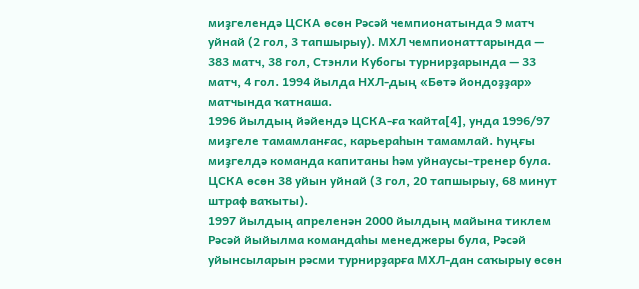миҙгелендә ЦСКА өсөн Рәсәй чемпионатында 9 матч уйнай (2 гол, 3 тапшырыу). МХЛ чемпионаттарында — 383 матч, 38 гол, Стэнли Кубогы турнирҙарында — 33 матч, 4 гол. 1994 йылда НХЛ-дың «Бөтә йондоҙҙар» матчында ҡатнаша.
1996 йылдың йәйендә ЦСКА-ға ҡайта[4], унда 1996/97 миҙгеле тамамланғас, карьераһын тамамлай. Һуңғы миҙгелдә команда капитаны һәм уйнаусы-тренер була. ЦСКА өсөн 38 уйын уйнай (3 гол, 20 тапшырыу, 68 минут штраф ваҡыты).
1997 йылдың апреленән 2000 йылдың майына тиклем Рәсәй йыйылма командаһы менеджеры була, Рәсәй уйынсыларын рәсми турнирҙарға МХЛ-дан саҡырыу өсөн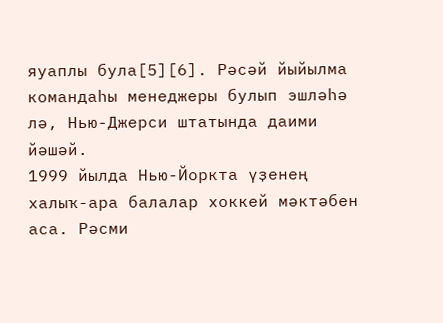яуаплы була[5][6]. Рәсәй йыйылма командаһы менеджеры булып эшләһә лә, Нью-Джерси штатында даими йәшәй.
1999 йылда Нью-Йоркта үҙенең халыҡ-ара балалар хоккей мәктәбен аса. Рәсми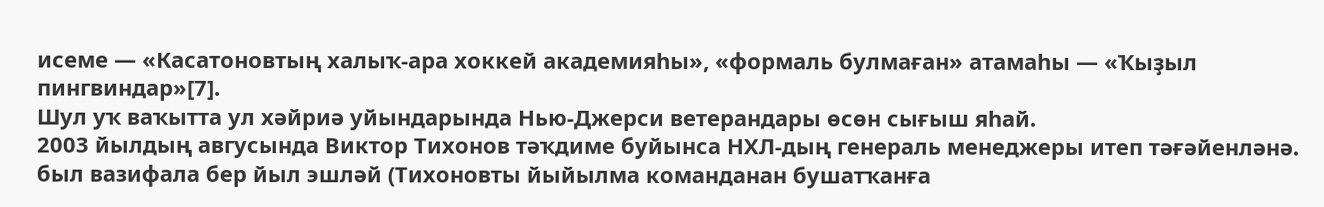исеме — «Касатоновтың халыҡ-ара хоккей академияһы», «формаль булмаған» атамаһы — «Ҡыҙыл пингвиндар»[7].
Шул уҡ ваҡытта ул хәйриә уйындарында Нью-Джерси ветерандары өсөн сығыш яһай.
2003 йылдың авгусында Виктор Тихонов тәҡдиме буйынса НХЛ-дың генераль менеджеры итеп тәғәйенләнә. был вазифала бер йыл эшләй (Тихоновты йыйылма команданан бушатҡанға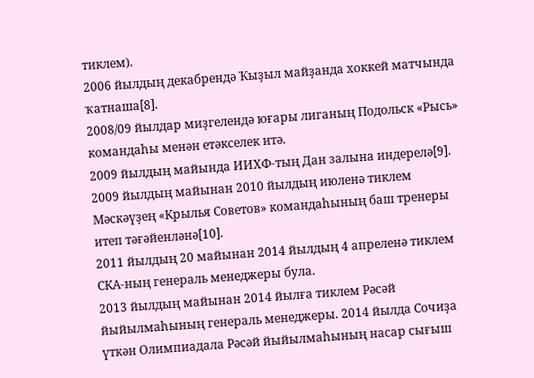тиклем).
2006 йылдың декабрендә Ҡыҙыл майҙанда хоккей матчында ҡатнаша[8].
2008/09 йылдар миҙгелендә юғары лиганың Подольск «Рысь» командаһы менән етәкселек итә.
2009 йылдың майында ИИХФ-тың Дан залына индерелә[9].
2009 йылдың майынан 2010 йылдың июленә тиклем Мәскәүҙең «Крылья Советов» командаһының баш тренеры итеп тәғәйенләнә[10].
2011 йылдың 20 майынан 2014 йылдың 4 апреленә тиклем СКА-ның генераль менеджеры була.
2013 йылдың майынан 2014 йылға тиклем Рәсәй йыйылмаһының генераль менеджеры. 2014 йылда Сочиҙа үткән Олимпиадала Рәсәй йыйылмаһының насар сығыш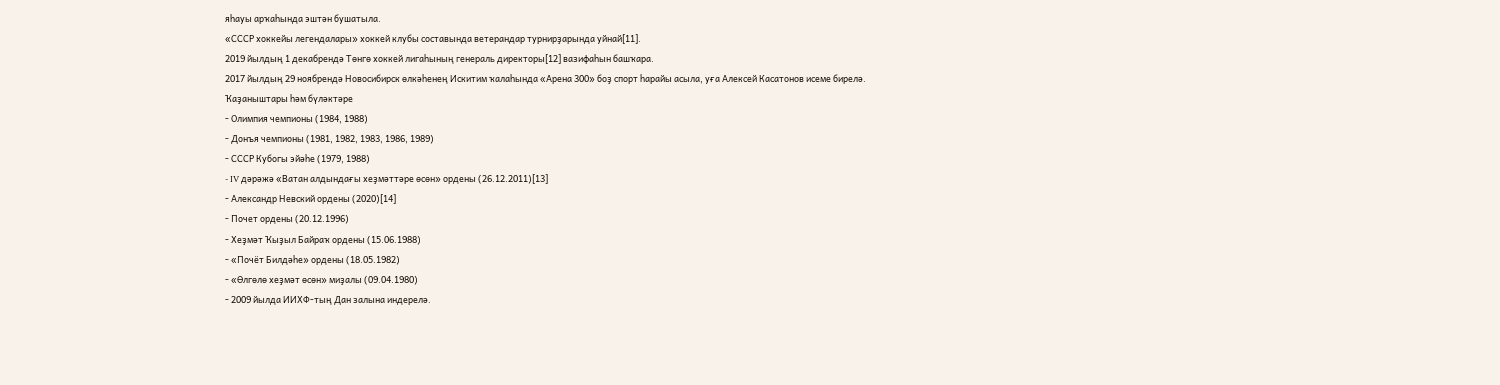яһауы арҡаһында эштән бушатыла.
«СССР хоккейы легендалары» хоккей клубы составында ветерандар турнирҙарында уйнай[11].
2019 йылдың 1 декабрендә Төнгө хоккей лигаһының генераль директоры[12] вазифаһын башҡара.
2017 йылдың 29 ноябрендә Новосибирск өлкәһенең Искитим ҡалаһында «Арена 300» боҙ спорт һарайы асыла, уға Алексей Касатонов исеме бирелә.
Ҡаҙаныштары һәм бүләктәре
- Олимпия чемпионы (1984, 1988)
- Донъя чемпионы (1981, 1982, 1983, 1986, 1989)
- СССР Кубогы эйәһе (1979, 1988)
- IV дәрәжә «Ватан алдындағы хеҙмәттәре өсөн» ордены (26.12.2011)[13]
- Александр Невский ордены (2020)[14]
- Почет ордены (20.12.1996)
- Хеҙмәт Ҡыҙыл Байраҡ ордены (15.06.1988)
- «Почёт Билдәһе» ордены (18.05.1982)
- «Өлгөлө хеҙмәт өсөн» миҙалы (09.04.1980)
- 2009 йылда ИИХФ-тың Дан залына индерелә.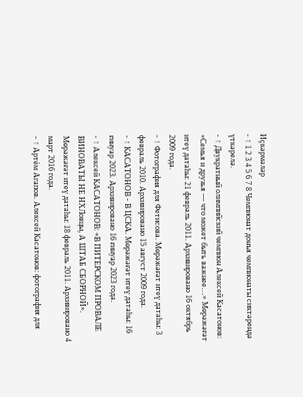Иҫкәрмәләр
- ↑ 1 2 3 4 5 6 7 8 Чемпионат донъя чемпионаты сиктәрендә үткәрелә.
- ↑ Двукратный олимпийский чемпион Алексей Касатонов: «Семья и друзья — что может быть важнее…» Мөрәжәғәт итеү датаһы: 21 февраль 2011. Архивировано 16 октябрь 2009 года.
- ↑ Фотография для Фетисова. Мөрәжәғәт итеү датаһы: 3 февраль 2010. Архивировано 15 август 2009 года.
- ↑ КАСАТОНОВ - В ЦСКА. Мөрәжәғәт итеү датаһы: 16 ғинуар 2023. Архивировано 16 ғинуар 2023 года.
- ↑ Алексей КАСАТОНОВ: «В ПИТЕРСКОМ ПРОВАЛЕ ВИНОВАТЫ НЕ НХЛовцы, А ШТАБ СБОРНОЙ». Мөрәжәғәт итеү датаһы: 18 февраль 2011. Архивировано 4 март 2016 года.
- ↑ Артём Агапов. Алексей Касатонов: фотография для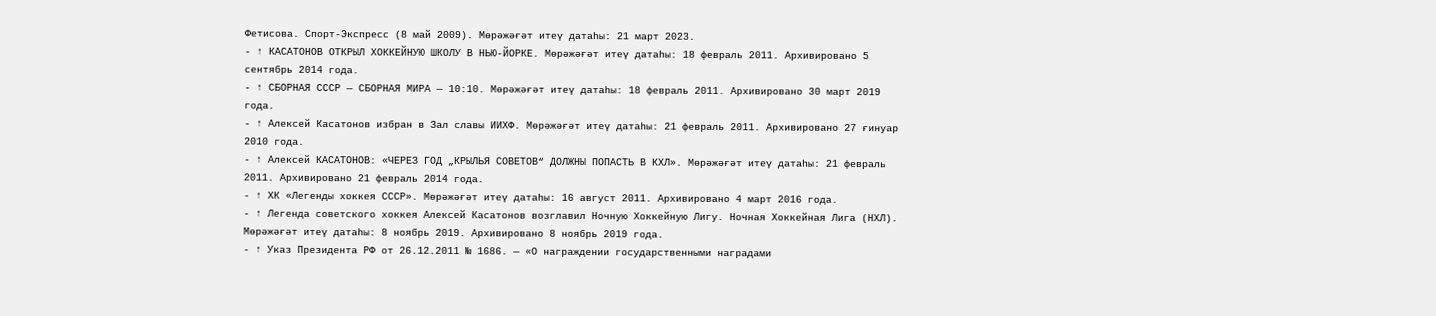Фетисова. Спорт-Экспресс (8 май 2009). Мөрәжәғәт итеү датаһы: 21 март 2023.
- ↑ КАСАТОНОВ ОТКРЫЛ ХОККЕЙНУЮ ШКОЛУ В НЬЮ-ЙОРКЕ. Мөрәжәғәт итеү датаһы: 18 февраль 2011. Архивировано 5 сентябрь 2014 года.
- ↑ СБОРНАЯ СССР — СБОРНАЯ МИРА — 10:10. Мөрәжәғәт итеү датаһы: 18 февраль 2011. Архивировано 30 март 2019 года.
- ↑ Алексей Касатонов избран в Зал славы ИИХФ. Мөрәжәғәт итеү датаһы: 21 февраль 2011. Архивировано 27 ғинуар 2010 года.
- ↑ Алексей КACАТОНОВ: «ЧЕРЕЗ ГОД „КРЫЛЬЯ СОВЕТОВ“ ДОЛЖНЫ ПОПАСТЬ В КХЛ». Мөрәжәғәт итеү датаһы: 21 февраль 2011. Архивировано 21 февраль 2014 года.
- ↑ ХК «Легенды хоккея СССР». Мөрәжәғәт итеү датаһы: 16 август 2011. Архивировано 4 март 2016 года.
- ↑ Легенда советского хоккея Алексей Касатонов возглавил Ночную Хоккейную Лигу. Ночная Хоккейная Лига (НХЛ). Мөрәжәғәт итеү датаһы: 8 ноябрь 2019. Архивировано 8 ноябрь 2019 года.
- ↑ Указ Президента РФ от 26.12.2011 № 1686. — «О награждении государственными наградами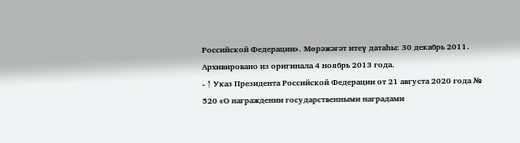Российской Федерации». Мөрәжәғәт итеү датаһы: 30 декабрь 2011. Архивировано из оригинала 4 ноябрь 2013 года.
- ↑ Указ Президента Российской Федерации от 21 августа 2020 года № 520 «О награждении государственными наградами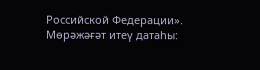Российской Федерации». Мөрәжәғәт итеү датаһы: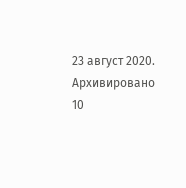23 август 2020. Архивировано 10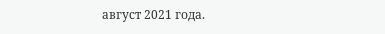август 2021 года.